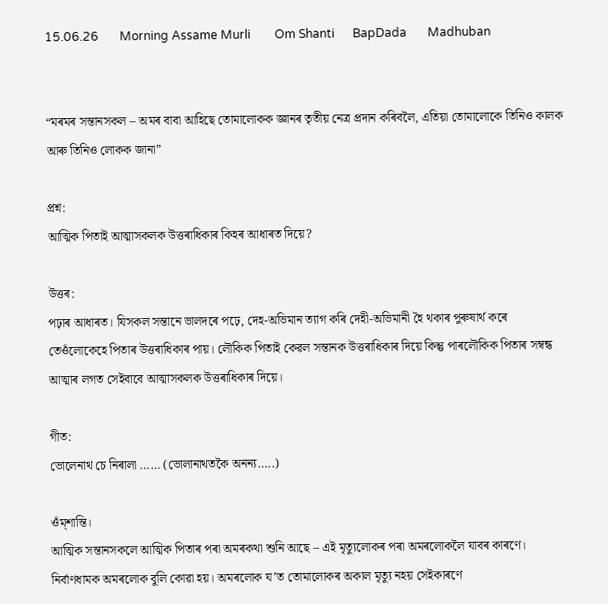15.06.26       Morning Assame Murli        Om Shanti      BapDada       Madhuban


“মৰমৰ সন্তানসকল – অমৰ বাবা আহিছে তোমালোকক জ্ঞানৰ তৃতীয় নেত্ৰ প্ৰদান কৰিবলৈ, এতিয়া তোমালোকে তিনিও কালক আৰু তিনিও লোকক জানা”

প্ৰশ্ন:
আত্মিক পিতাই আত্মাসকলক উত্তৰাধিকাৰ কিহৰ আধাৰত দিয়ে?

উত্তৰ:
পঢ়াৰ আধাৰত। যিসকল সন্তানে ভালদৰে পঢ়ে, দেহ-অভিমান ত্যাগ কৰি দেহী-অভিমানী হৈ থকাৰ পুৰুষাৰ্থ কৰে তেওঁলোকেহে পিতাৰ উত্তৰাধিকাৰ পায়। লৌকিক পিতাই কেৱল সন্তানক উত্তৰাধিকাৰ দিয়ে কিন্তু পাৰলৌকিক পিতাৰ সম্বন্ধ আত্মাৰ লগত সেইবাবে আত্মাসকলক উত্তৰাধিকাৰ দিয়ে।

গীত:
ভোলেনাথ চে নিৰালা …… (ভোলানাথতকৈ অনন্য…..)

ওঁম্শান্তি।
আত্মিক সন্তানসকলে আত্মিক পিতাৰ পৰা অমৰকথা শুনি আছে – এই মৃত্যুলোকৰ পৰা অমৰলোকলৈ যাবৰ কাৰণে। নিৰ্বাণধামক অমৰলোক বুলি কোৱা হয়। অমৰলোক য’ত তোমালোকৰ অকাল মৃত্যু নহয় সেইকাৰণে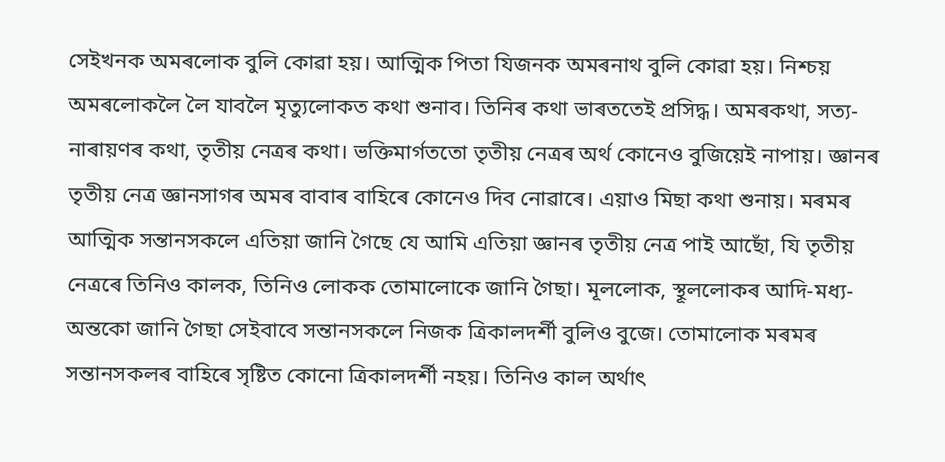সেইখনক অমৰলোক বুলি কোৱা হয়। আত্মিক পিতা যিজনক অমৰনাথ বুলি কোৱা হয়। নিশ্চয় অমৰলোকলৈ লৈ যাবলৈ মৃত্যুলোকত কথা শুনাব। তিনিৰ কথা ভাৰততেই প্ৰসিদ্ধ। অমৰকথা, সত্য-নাৰায়ণৰ কথা, তৃতীয় নেত্ৰৰ কথা। ভক্তিমাৰ্গততো তৃতীয় নেত্ৰৰ অৰ্থ কোনেও বুজিয়েই নাপায়। জ্ঞানৰ তৃতীয় নেত্ৰ জ্ঞানসাগৰ অমৰ বাবাৰ বাহিৰে কোনেও দিব নোৱাৰে। এয়াও মিছা কথা শুনায়। মৰমৰ আত্মিক সন্তানসকলে এতিয়া জানি গৈছে যে আমি এতিয়া জ্ঞানৰ তৃতীয় নেত্ৰ পাই আছোঁ, যি তৃতীয় নেত্ৰৰে তিনিও কালক, তিনিও লোকক তোমালোকে জানি গৈছা। মূললোক, স্থূললোকৰ আদি-মধ্য-অন্তকো জানি গৈছা সেইবাবে সন্তানসকলে নিজক ত্ৰিকালদৰ্শী বুলিও বুজে। তোমালোক মৰমৰ সন্তানসকলৰ বাহিৰে সৃষ্টিত কোনো ত্ৰিকালদৰ্শী নহয়। তিনিও কাল অৰ্থাৎ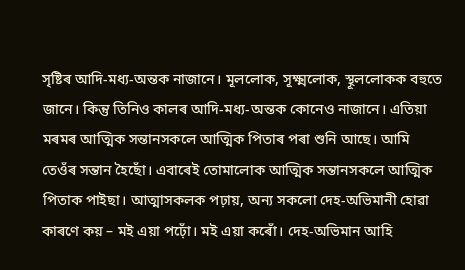সৃষ্টিৰ আদি-মধ্য-অন্তক নাজানে। মূললোক, সূক্ষ্মলোক, স্থূললোকক বহুতে জানে। কিন্তু তিনিও কালৰ আদি-মধ্য-অন্তক কোনেও নাজানে। এতিয়া মৰমৰ আত্মিক সন্তানসকলে আত্মিক পিতাৰ পৰা শুনি আছে। আমি তেওঁৰ সন্তান হৈছোঁ। এবাৰেই তোমালোক আত্মিক সন্তানসকলে আত্মিক পিতাক পাইছা। আত্মাসকলক পঢ়ায়, অন্য সকলো দেহ-অভিমানী হোৱা কাৰণে কয় – মই এয়া পঢ়োঁ। মই এয়া কৰোঁ। দেহ-অভিমান আহি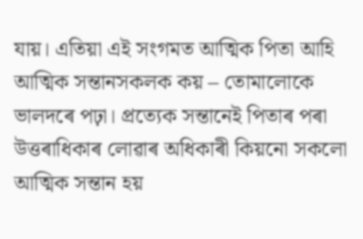যায়। এতিয়া এই সংগমত আত্মিক পিতা আহি আত্মিক সন্তানসকলক কয় – তোমালোকে ভালদৰে পঢ়া। প্ৰত্যেক সন্তানেই পিতাৰ পৰা উত্তৰাধিকাৰ লোৱাৰ অধিকাৰী কিয়নো সকলো আত্মিক সন্তান হয়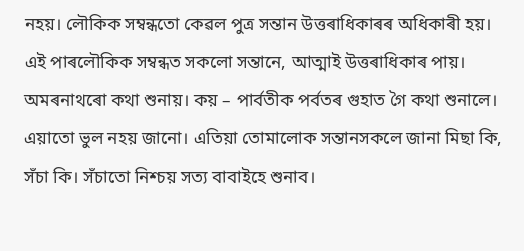নহয়। লৌকিক সম্বন্ধতো কেৱল পুত্ৰ সন্তান উত্তৰাধিকাৰৰ অধিকাৰী হয়। এই পাৰলৌকিক সম্বন্ধত সকলো সন্তানে, আত্মাই উত্তৰাধিকাৰ পায়। অমৰনাথৰো কথা শুনায়। কয় – পাৰ্বতীক পৰ্বতৰ গুহাত গৈ কথা শুনালে। এয়াতো ভুল নহয় জানো। এতিয়া তোমালোক সন্তানসকলে জানা মিছা কি, সঁচা কি। সঁচাতো নিশ্চয় সত্য বাবাইহে শুনাব।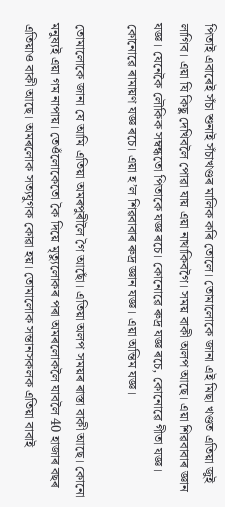পিতাই এবাৰেই সঁচা শুনাই সঁচাখণ্ডৰ মালিক কৰি তোলে। তোমালোকে জানা এই মিছা খণ্ডত এতিয়া জুই লাগিব। এয়া যি কিছু দেখিবলৈ পোৱা যায় এয়া নাথাকিবগৈ। সময় বাকী অলপ আছে। এয়া শিৱবাবাৰ জ্ঞান যজ্ঞ। যেনেকৈ লৌকিক সম্বন্ধতো পিতাকে যজ্ঞ ৰচে। কোনোৱে ৰুদ্ৰ যজ্ঞ ৰচে, কোনোৱে গীতা যজ্ঞ। কোনোৱে ৰামায়ণ যজ্ঞ ৰচে। এয়া হ’ল শিৱবাবাৰ ৰুদ্ৰ জ্ঞান যজ্ঞ। এয়া অন্তিম যজ্ঞ।

তোমালোকে জানা যে আমি এতিয়া অমৰপুৰীলৈ গৈ আছোঁ। এতিয়া অলপ সময়ৰ ৰাস্তা বাকী আছে। কোনো মনুষ্যই এয়া গম নাপায়। তেওঁলোকেতো কৈ দিয়ে মৃত্যুলোকৰ পৰা অমৰলোকলৈ যাবলৈ 40 হাজাৰ বছৰ এতিয়াও বাকী আছে। অমৰলোক সত্যযুগক কোৱা হয়। তোমালোক সন্তানসকলক এতিয়া বাবাই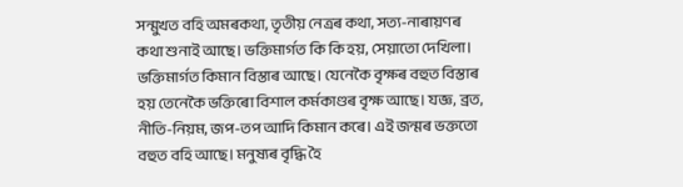সন্মুখত বহি অমৰকথা, তৃতীয় নেত্ৰৰ কথা, সত্য-নাৰায়ণৰ কথা শুনাই আছে। ভক্তিমাৰ্গত কি কি হয়, সেয়াতো দেখিলা। ভক্তিমাৰ্গত কিমান বিস্তাৰ আছে। যেনেকৈ বৃক্ষৰ বহুত বিস্তাৰ হয় তেনেকৈ ভক্তিৰো বিশাল কৰ্মকাণ্ডৰ বৃক্ষ আছে। যজ্ঞ, ব্ৰত, নীতি-নিয়ম, জপ-তপ আদি কিমান কৰে। এই জন্মৰ ভক্ততো বহুত বহি আছে। মনুষ্যৰ বৃদ্ধি হৈ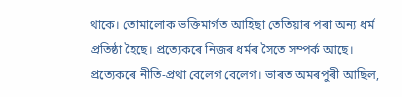থাকে। তোমালোক ভক্তিমাৰ্গত আহিছা তেতিয়াৰ পৰা অন্য ধৰ্ম প্ৰতিষ্ঠা হৈছে। প্ৰত্যেকৰে নিজৰ ধৰ্মৰ সৈতে সম্পৰ্ক আছে। প্ৰত্যেকৰে নীতি-প্ৰথা বেলেগ বেলেগ। ভাৰত অমৰপুৰী আছিল,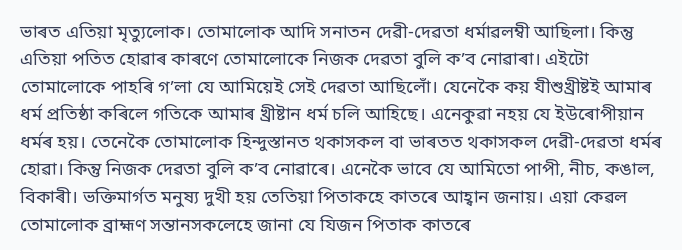ভাৰত এতিয়া মৃত্যুলোক। তোমালোক আদি সনাতন দেৱী-দেৱতা ধৰ্মাৱলম্বী আছিলা। কিন্তু এতিয়া পতিত হোৱাৰ কাৰণে তোমালোকে নিজক দেৱতা বুলি ক’ব নোৱাৰা। এইটো তোমালোকে পাহৰি গ’লা যে আমিয়েই সেই দেৱতা আছিলোঁ। যেনেকৈ কয় যীশুখ্ৰীষ্টই আমাৰ ধৰ্ম প্ৰতিষ্ঠা কৰিলে গতিকে আমাৰ খ্ৰীষ্টান ধৰ্ম চলি আহিছে। এনেকুৱা নহয় যে ইউৰোপীয়ান ধৰ্মৰ হয়। তেনেকৈ তোমালোক হিন্দুস্তানত থকাসকল বা ভাৰতত থকাসকল দেৱী-দেৱতা ধৰ্মৰ হোৱা। কিন্তু নিজক দেৱতা বুলি ক’ব নোৱাৰে। এনেকৈ ভাবে যে আমিতো পাপী, নীচ, কঙাল, বিকাৰী। ভক্তিমাৰ্গত মনুষ্য দুখী হয় তেতিয়া পিতাকহে কাতৰে আহ্বান জনায়। এয়া কেৱল তোমালোক ব্ৰাহ্মণ সন্তানসকলেহে জানা যে যিজন পিতাক কাতৰে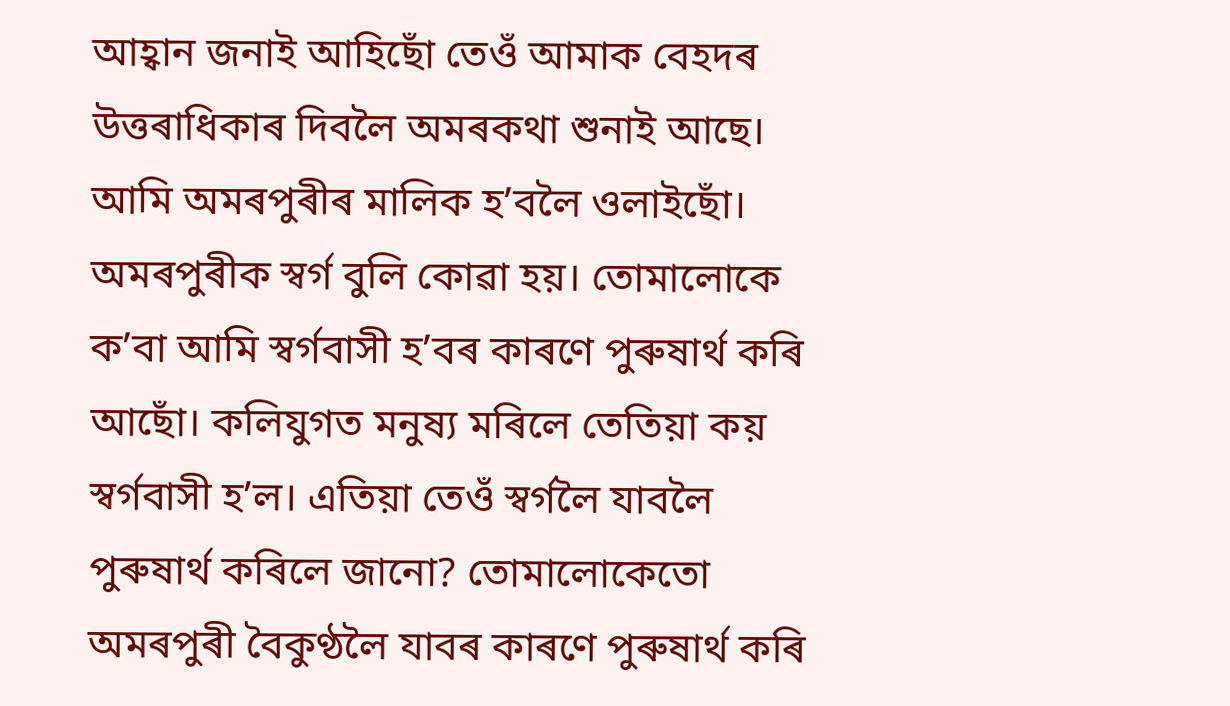আহ্বান জনাই আহিছোঁ তেওঁ আমাক বেহদৰ উত্তৰাধিকাৰ দিবলৈ অমৰকথা শুনাই আছে। আমি অমৰপুৰীৰ মালিক হ’বলৈ ওলাইছোঁ। অমৰপুৰীক স্বৰ্গ বুলি কোৱা হয়। তোমালোকে ক’বা আমি স্বৰ্গবাসী হ’বৰ কাৰণে পুৰুষাৰ্থ কৰি আছোঁ। কলিযুগত মনুষ্য মৰিলে তেতিয়া কয় স্বৰ্গবাসী হ’ল। এতিয়া তেওঁ স্বৰ্গলৈ যাবলৈ পুৰুষাৰ্থ কৰিলে জানো? তোমালোকেতো অমৰপুৰী বৈকুণ্ঠলৈ যাবৰ কাৰণে পুৰুষাৰ্থ কৰি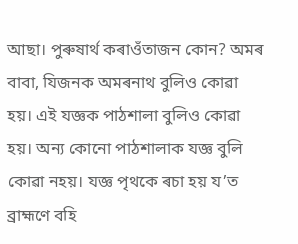আছা। পুৰুষাৰ্থ কৰাওঁতাজন কোন? অমৰ বাবা, যিজনক অমৰনাথ বুলিও কোৱা হয়। এই যজ্ঞক পাঠশালা বুলিও কোৱা হয়। অন্য কোনো পাঠশালাক যজ্ঞ বুলি কোৱা নহয়। যজ্ঞ পৃথকে ৰচা হয় য’ত ব্ৰাহ্মণে বহি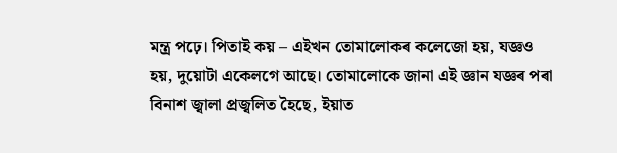মন্ত্ৰ পঢ়ে। পিতাই কয় – এইখন তোমালোকৰ কলেজো হয়, যজ্ঞও হয়, দুয়োটা একেলগে আছে। তোমালোকে জানা এই জ্ঞান যজ্ঞৰ পৰা বিনাশ জ্বালা প্ৰজ্বলিত হৈছে, ইয়াত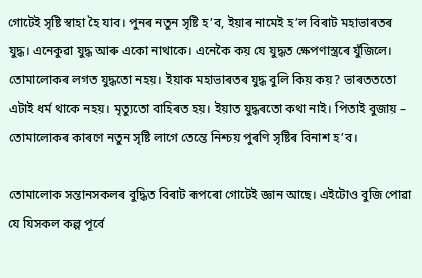গোটেই সৃষ্টি স্বাহা হৈ যাব। পুনৰ নতুন সৃষ্টি হ’ব, ইয়াৰ নামেই হ’ল বিৰাট মহাভাৰতৰ যুদ্ধ। এনেকুৱা যুদ্ধ আৰু একো নাথাকে। এনেকৈ কয় যে যুদ্ধত ক্ষেপণাস্ত্ৰৰে যুঁজিলে। তোমালোকৰ লগত যুদ্ধতো নহয়। ইয়াক মহাভাৰতৰ যুদ্ধ বুলি কিয় কয়? ভাৰতততো এটাই ধৰ্ম থাকে নহয়। মৃত্যুতো বাহিৰত হয়। ইয়াত যুদ্ধৰতো কথা নাই। পিতাই বুজায় – তোমালোকৰ কাৰণে নতুন সৃষ্টি লাগে তেন্তে নিশ্চয় পুৰণি সৃষ্টিৰ বিনাশ হ’ব।

তোমালোক সন্তানসকলৰ বুদ্ধিত বিৰাট ৰূপৰো গোটেই জ্ঞান আছে। এইটোও বুজি পোৱা যে যিসকল কল্প পূৰ্বে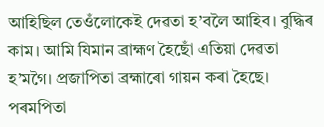আহিছিল তেওঁলোকেই দেৱতা হ’বলৈ আহিব। বুদ্ধিৰ কাম। আমি যিমান ব্ৰাহ্মণ হৈছোঁ এতিয়া দেৱতা হ’মগৈ। প্ৰজাপিতা ব্ৰহ্মাৰো গায়ন কৰা হৈছে। পৰমপিতা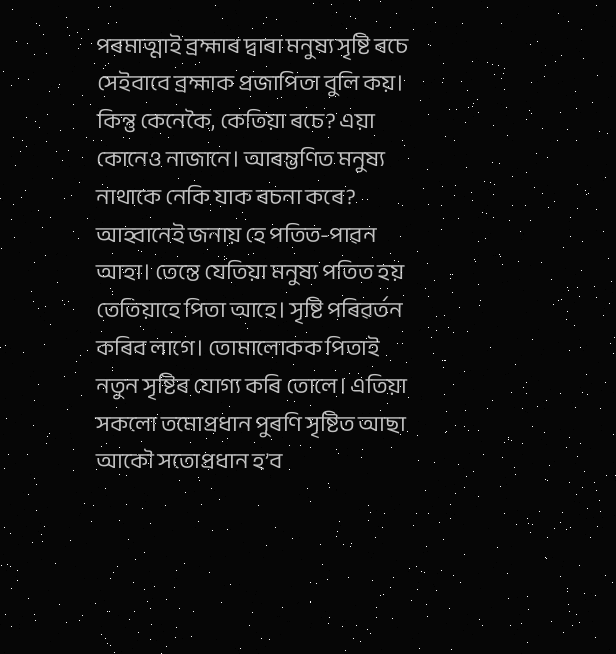পৰমাত্মাই ব্ৰহ্মাৰ দ্বাৰা মনুষ্য সৃষ্টি ৰচে সেইবাবে ব্ৰহ্মাক প্ৰজাপিতা বুলি কয়। কিন্তু কেনেকৈ, কেতিয়া ৰচে? এয়া কোনেও নাজানে। আৰম্ভণিত মনুষ্য নাথাকে নেকি যাক ৰচনা কৰে? আহ্বানেই জনায় হে পতিত-পাৱন আহা। তেন্তে যেতিয়া মনুষ্য পতিত হয় তেতিয়াহে পিতা আহে। সৃষ্টি পৰিৱৰ্তন কৰিব লাগে। তোমালোকক পিতাই নতুন সৃষ্টিৰ যোগ্য কৰি তোলে। এতিয়া সকলো তমোপ্ৰধান পুৰণি সৃষ্টিত আছা আকৌ সতোপ্ৰধান হ’ব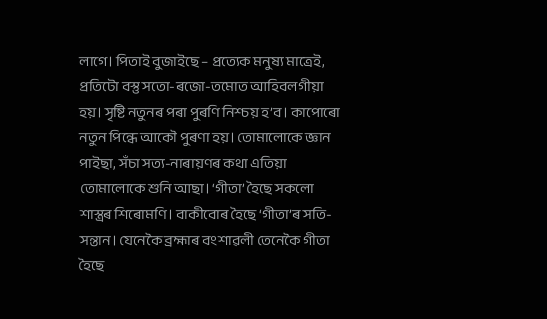লাগে। পিতাই বুজাইছে – প্ৰত্যেক মনুষ্য মাত্ৰেই, প্ৰতিটো বস্তু সতো-ৰজো-তমোত আহিবলগীয়া হয়। সৃষ্টি নতুনৰ পৰা পুৰণি নিশ্চয় হ’ব। কাপোৰো নতুন পিন্ধে আকৌ পুৰণা হয়। তোমালোকে জ্ঞান পাইছা, সঁচা সত্য-নাৰায়ণৰ কথা এতিয়া তোমালোকে শুনি আছা। ‘গীতা’ হৈছে সকলো শাস্ত্ৰৰ শিৰোমণি। বাকীবোৰ হৈছে ‘গীতা’ৰ সতি-সন্তান। যেনেকৈ ব্ৰহ্মাৰ বংশাৱলী তেনেকৈ গীতা হৈছে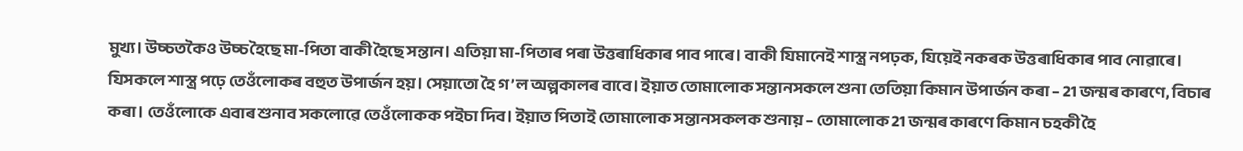মুখ্য। উচ্চতকৈও উচ্চ হৈছে মা-পিতা বাকী হৈছে সন্তান। এতিয়া মা-পিতাৰ পৰা উত্তৰাধিকাৰ পাব পাৰে। বাকী যিমানেই শাস্ত্ৰ নপঢ়ক, যিয়েই নকৰক উত্তৰাধিকাৰ পাব নোৱাৰে। যিসকলে শাস্ত্ৰ পঢ়ে তেওঁলোকৰ বহুত উপাৰ্জন হয়। সেয়াতো হৈ গ’ল অল্পকালৰ বাবে। ইয়াত তোমালোক সন্তানসকলে শুনা তেতিয়া কিমান উপাৰ্জন কৰা – 21 জন্মৰ কাৰণে, বিচাৰ কৰা। তেওঁলোকে এবাৰ শুনাব সকলোৱে তেওঁলোকক পইচা দিব। ইয়াত পিতাই তোমালোক সন্তানসকলক শুনায় – তোমালোক 21 জন্মৰ কাৰণে কিমান চহকী হৈ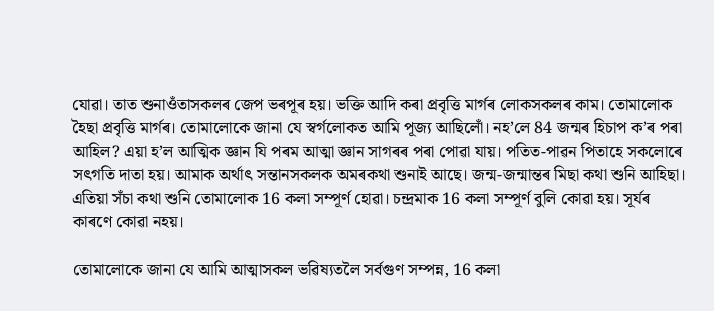যোৱা। তাত শুনাওঁতাসকলৰ জেপ ভৰপূৰ হয়। ভক্তি আদি কৰা প্ৰবৃত্তি মাৰ্গৰ লোকসকলৰ কাম। তোমালোক হৈছা প্ৰবৃত্তি মাৰ্গৰ। তোমালোকে জানা যে স্বৰ্গলোকত আমি পূজ্য আছিলোঁ। নহ’লে 84 জন্মৰ হিচাপ ক’ৰ পৰা আহিল? এয়া হ’ল আত্মিক জ্ঞান যি পৰম আত্মা জ্ঞান সাগৰৰ পৰা পোৱা যায়। পতিত-পাৱন পিতাহে সকলোৰে সৎগতি দাতা হয়। আমাক অৰ্থাৎ সন্তানসকলক অমৰকথা শুনাই আছে। জন্ম-জন্মান্তৰ মিছা কথা শুনি আহিছা। এতিয়া সঁচা কথা শুনি তোমালোক 16 কলা সম্পূৰ্ণ হোৱা। চন্দ্ৰমাক 16 কলা সম্পূৰ্ণ বুলি কোৱা হয়। সূৰ্যৰ কাৰণে কোৱা নহয়।

তোমালোকে জানা যে আমি আত্মাসকল ভৱিষ্যতলৈ সৰ্বগুণ সম্পন্ন, 16 কলা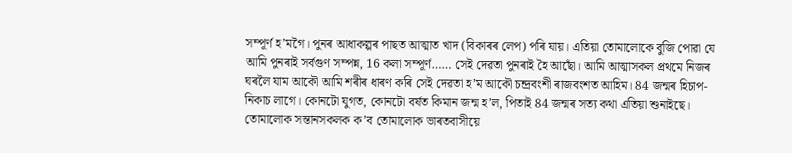সম্পূৰ্ণ হ’মগৈ। পুনৰ আধাকল্পৰ পাছত আত্মাত খাদ (বিকাৰৰ লেপ) পৰি যায়। এতিয়া তোমালোকে বুজি পোৱা যে আমি পুনৰাই সৰ্বগুণ সম্পন্ন, 16 কলা সম্পূৰ্ণ…… সেই দেৱতা পুনৰাই হৈ আছোঁ। আমি আত্মাসকল প্ৰথমে নিজৰ ঘৰলৈ যাম আকৌ আমি শৰীৰ ধাৰণ কৰি সেই দেৱতা হ’ম আকৌ চন্দ্ৰবংশী ৰাজবংশত আহিম। 84 জন্মৰ হিচাপ-নিকাচ লাগে। কোনটো যুগত, কোনটো বৰ্ষত কিমান জন্ম হ’ল, পিতাই 84 জন্মৰ সত্য কথা এতিয়া শুনাইছে। তোমালোক সন্তানসকলক ক’ব তোমালোক ভাৰতবাসীয়ে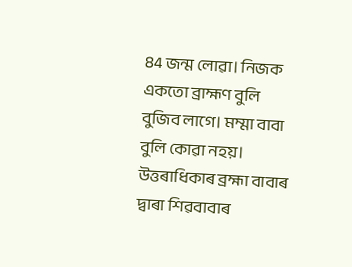84 জন্ম লোৱা। নিজক একতো ব্ৰাহ্মণ বুলি বুজিব লাগে। মম্মা বাবা বুলি কোৱা নহয়। উত্তৰাধিকাৰ ব্ৰহ্মা বাবাৰ দ্বাৰা শিৱবাবাৰ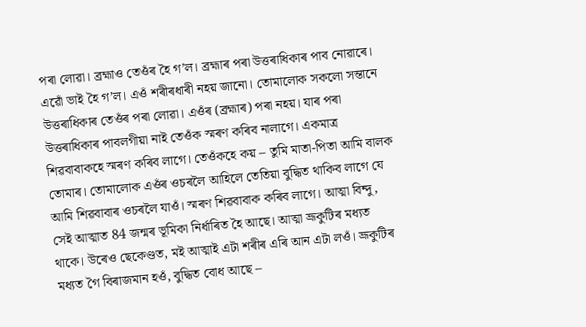পৰা লোৱা। ব্ৰহ্মাও তেওঁৰ হৈ গ’ল। ব্ৰহ্মাৰ পৰা উত্তৰাধিকাৰ পাব নোৱাৰে। এৱোঁ ভাই হৈ গ’ল। এওঁ শৰীৰধাৰী নহয় জানো। তোমালোক সকলো সন্তানে উত্তৰাধিকাৰ তেওঁৰ পৰা লোৱা। এওঁৰ (ব্ৰহ্মাৰ) পৰা নহয়। যাৰ পৰা উত্তৰাধিকাৰ পাবলগীয়া নাই তেওঁক স্মৰণ কৰিব নালাগে। একমাত্ৰ শিৱবাবাকহে স্মৰণ কৰিব লাগে। তেওঁকহে কয় – তুমি মাতা-পিতা আমি বালক তোমাৰ। তোমালোক এওঁৰ ওচৰলৈ আহিলে তেতিয়া বুদ্ধিত থাকিব লাগে যে আমি শিৱবাবাৰ ওচৰলৈ যাওঁ। স্মৰণ শিৱবাবাক কৰিব লাগে। আত্মা বিন্দু, সেই আত্মাত 84 জন্মৰ ভূমিকা নিৰ্ধাৰিত হৈ আছে। আত্মা ভ্ৰূকুটিৰ মধ্যত থাকে। উৰেও ছেকেণ্ডত, মই আত্মাই এটা শৰীৰ এৰি আন এটা লওঁ। ভ্ৰূকুটিৰ মধ্যত গৈ বিৰাজমান হওঁ, বুদ্ধিত বোধ আছে –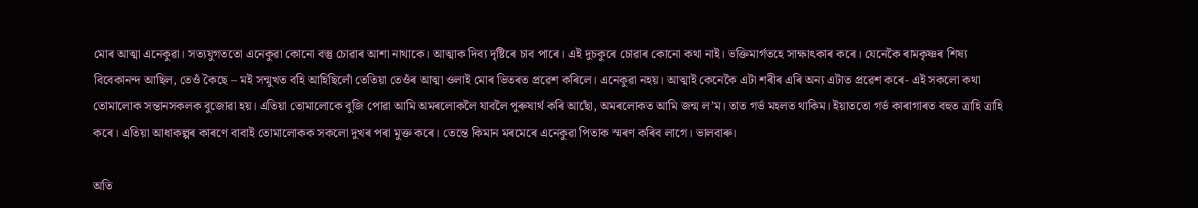মোৰ আত্মা এনেকুৱা। সত্যযুগততো এনেকুৱা কোনো বস্তু চোৱাৰ আশা নাথাকে। আত্মাক দিব্য দৃষ্টিৰে চাব পাৰে। এই দুচকুৰে চোৱাৰ কোনো কথা নাই। ভক্তিমাৰ্গতহে সাক্ষাৎকাৰ কৰে। যেনেকৈ ৰামকৃষ্ণৰ শিষ্য বিবেকানন্দ আছিল, তেওঁ কৈছে – মই সন্মুখত বহি আহিছিলোঁ তেতিয়া তেওঁৰ আত্মা ওলাই মোৰ ভিতৰত প্ৰৱেশ কৰিলে। এনেকুৱা নহয়। আত্মাই কেনেকৈ এটা শৰীৰ এৰি অন্য এটাত প্ৰৱেশ কৰে- এই সকলো কথা তোমালোক সন্তানসকলক বুজোৱা হয়। এতিয়া তোমালোকে বুজি পোৱা আমি অমৰলোকলৈ যাবলৈ পুৰুষাৰ্থ কৰি আছোঁ, অমৰলোকত আমি জন্ম ল’ম। তাত গৰ্ভ মহলত থাকিম। ইয়াততো গৰ্ভ কাৰাগাৰত বহুত ত্ৰাহি ত্ৰাহি কৰে। এতিয়া আধাকল্পৰ কাৰণে বাবাই তোমালোকক সকলো দুখৰ পৰা মুক্ত কৰে। তেন্তে কিমান মৰমেৰে এনেকুৱা পিতাক স্মৰণ কৰিব লাগে। ভালবাৰু।

অতি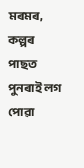মৰমৰ, কল্পৰ পাছত পুনৰাই লগ পোৱা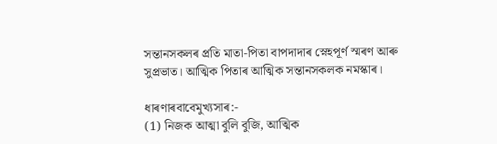সন্তানসকলৰ প্ৰতি মাতা-পিতা বাপদাদাৰ স্নেহপূৰ্ণ স্মৰণ আৰু সুপ্ৰভাত। আত্মিক পিতাৰ আত্মিক সন্তানসকলক নমস্কাৰ।

ধাৰণাৰবাবেমুখ্যসাৰ:-
(1) নিজক আত্মা বুলি বুজি, আত্মিক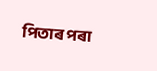পিতাৰ পৰা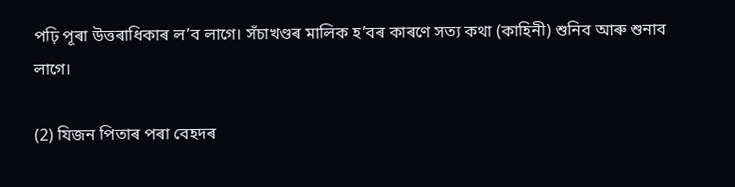পঢ়ি পূৰা উত্তৰাধিকাৰ ল’ব লাগে। সঁচাখণ্ডৰ মালিক হ’বৰ কাৰণে সত্য কথা (কাহিনী) শুনিব আৰু শুনাব লাগে।

(2) যিজন পিতাৰ পৰা বেহদৰ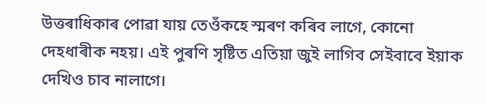উত্তৰাধিকাৰ পোৱা যায় তেওঁকহে স্মৰণ কৰিব লাগে, কোনো দেহধাৰীক নহয়। এই পুৰণি সৃষ্টিত এতিয়া জুই লাগিব সেইবাবে ইয়াক দেখিও চাব নালাগে।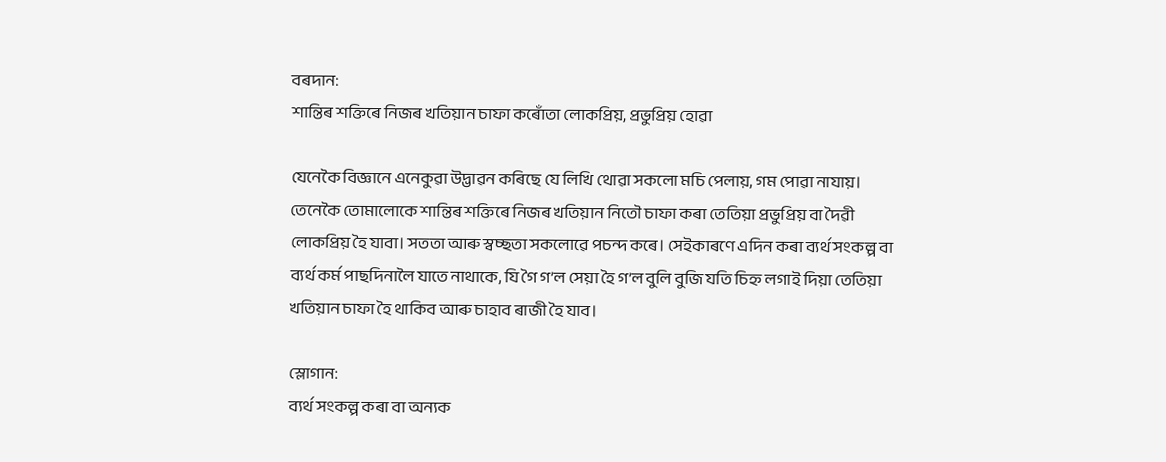বৰদান:
শান্তিৰ শক্তিৰে নিজৰ খতিয়ান চাফা কৰোঁতা লোকপ্ৰিয়, প্ৰভুপ্ৰিয় হোৱা

যেনেকৈ বিজ্ঞানে এনেকুৱা উদ্ভাৱন কৰিছে যে লিখি থোৱা সকলো মচি পেলায়, গম পোৱা নাযায়। তেনেকৈ তোমালোকে শান্তিৰ শক্তিৰে নিজৰ খতিয়ান নিতৌ চাফা কৰা তেতিয়া প্ৰভুপ্ৰিয় বা দৈৱী লোকপ্ৰিয় হৈ যাবা। সততা আৰু স্বচ্ছতা সকলোৱে পচন্দ কৰে। সেইকাৰণে এদিন কৰা ব্যৰ্থ সংকল্প বা ব্যৰ্থ কৰ্ম পাছদিনালৈ যাতে নাথাকে, যি গৈ গ’ল সেয়া হৈ গ’ল বুলি বুজি যতি চিহ্ন লগাই দিয়া তেতিয়া খতিয়ান চাফা হৈ থাকিব আৰু চাহাব ৰাজী হৈ যাব।

স্লোগান:
ব্যৰ্থ সংকল্প কৰা বা অন্যক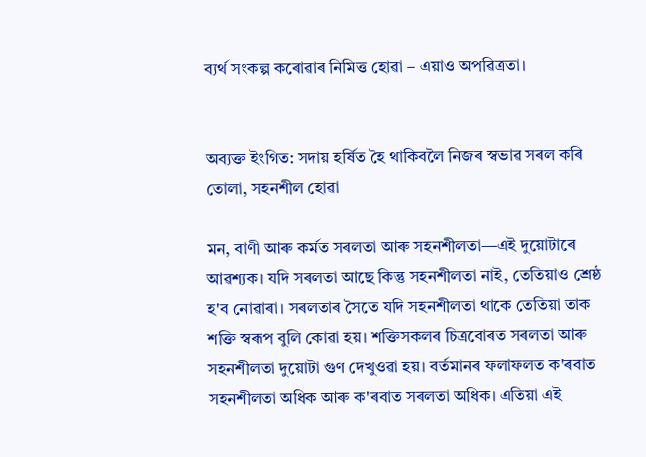ব্যৰ্থ সংকল্প কৰোৱাৰ নিমিত্ত হোৱা – এয়াও অপৱিত্ৰতা।


অব্যক্ত ইংগিত: সদায় হৰ্ষিত হৈ থাকিবলৈ নিজৰ স্বভাৱ সৰল কৰি তোলা, সহনশীল হোৱা

মন, বাণী আৰু কৰ্মত সৰলতা আৰু সহনশীলতা—এই দুয়োটাৰে আৱশ্যক। যদি সৰলতা আছে কিন্তু সহনশীলতা নাই, তেতিয়াও শ্ৰেষ্ঠ হ'ব নোৱাৰা। সৰলতাৰ সৈতে যদি সহনশীলতা থাকে তেতিয়া তাক শক্তি স্বৰূপ বুলি কোৱা হয়। শক্তিসকলৰ চিত্ৰবোৰত সৰলতা আৰু সহনশীলতা দুয়োটা গুণ দেখুওৱা হয়। বৰ্তমানৰ ফলাফলত ক'ৰবাত সহনশীলতা অধিক আৰু ক'ৰবাত সৰলতা অধিক। এতিয়া এই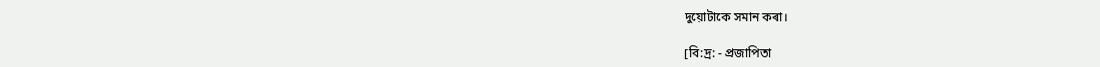দুয়োটাকে সমান কৰা।

[বি:দ্ৰ: - প্ৰজাপিতা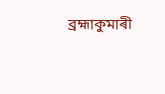ব্ৰহ্মাকুমাৰী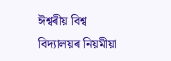ঈশ্বৰীয় বিশ্ব বিদ্যালয়ৰ নিয়মীয়া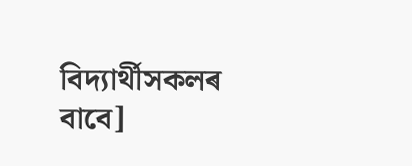বিদ্যাৰ্থীসকলৰ বাবে]